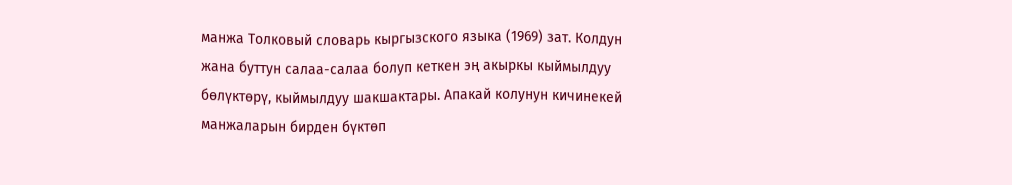манжа Толковый словарь кыргызского языка (1969) зат. Колдун жана буттун салаа-салаа болуп кеткен эң акыркы кыймылдуу бөлүктөрү, кыймылдуу шакшактары. Апакай колунун кичинекей манжаларын бирден бүктөп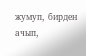жумуп, бирден ачып,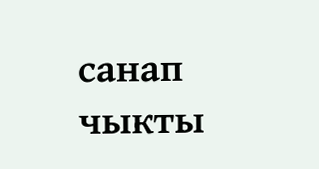санап чыкты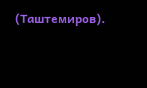(Таштемиров).